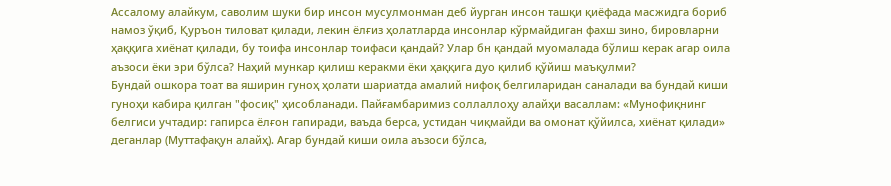Ассалому алайкум, саволим шуки бир инсон мусулмонман деб йурган инсон ташқи қиёфада масжидга бориб намоз ўқиб, Қуръон тиловат қилади, лекин ёлғиз ҳолатларда инсонлар кўрмайдиган фахш зино, бировларни ҳаққига хиёнат қилади, бу тоифа инсонлар тоифаси қандай? Улар бн қандай муомалада бўлиш керак агар оила аъзоси ёки эри бўлса? Наҳий мункар қилиш керакми ёки ҳаққига дуо қилиб қўйиш маъқулми?
Бундай ошкора тоат ва яширин гуноҳ ҳолати шариатда амалий нифоқ белгиларидан саналади ва бундай киши гуноҳи кабира қилган "фосиқ" ҳисобланади. Пайғамбаримиз соллаллоҳу алайҳи васаллам: «Мунофиқнинг белгиси учтадир: гапирса ёлғон гапиради, ваъда берса, устидан чиқмайди ва омонат қўйилса, хиёнат қилади» деганлар (Муттафақун алайҳ). Агар бундай киши оила аъзоси бўлса,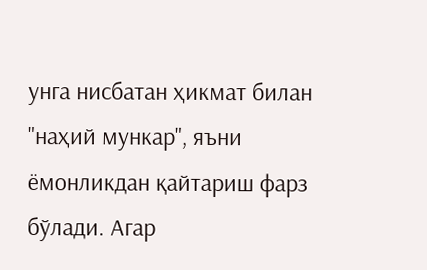унга нисбатан ҳикмат билан "наҳий мункар", яъни ёмонликдан қайтариш фарз бўлади. Агар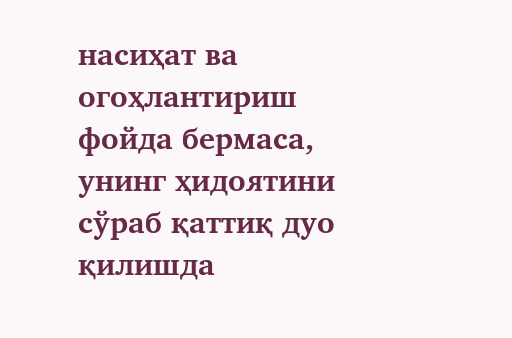насиҳат ва огоҳлантириш фойда бермаса, унинг ҳидоятини сўраб қаттиқ дуо қилишда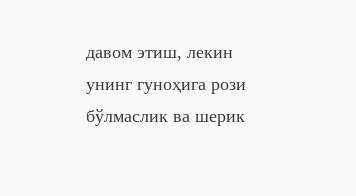давом этиш, лекин унинг гуноҳига рози бўлмаслик ва шерик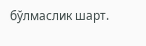бўлмаслик шарт.